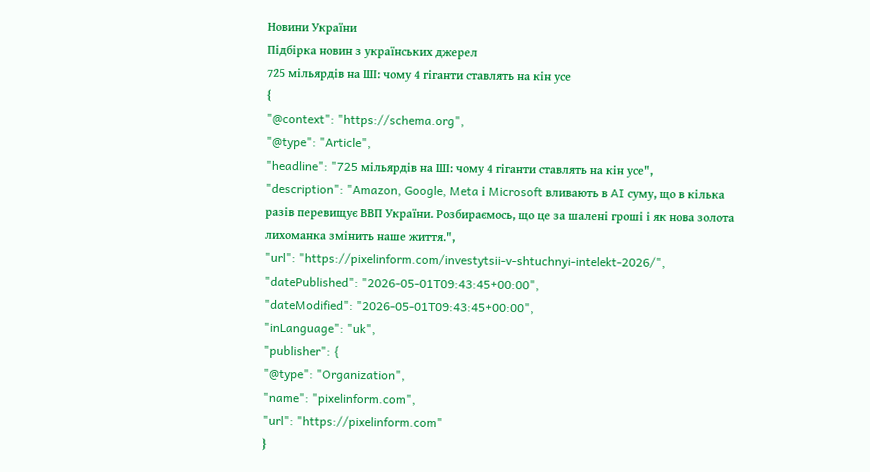Новини України
Підбірка новин з українських джерел
725 мільярдів на ШІ: чому 4 гіганти ставлять на кін усе
{
"@context": "https://schema.org",
"@type": "Article",
"headline": "725 мільярдів на ШІ: чому 4 гіганти ставлять на кін усе",
"description": "Amazon, Google, Meta і Microsoft вливають в AI суму, що в кілька разів перевищує ВВП України. Розбираємось, що це за шалені гроші і як нова золота лихоманка змінить наше життя.",
"url": "https://pixelinform.com/investytsii-v-shtuchnyi-intelekt-2026/",
"datePublished": "2026-05-01T09:43:45+00:00",
"dateModified": "2026-05-01T09:43:45+00:00",
"inLanguage": "uk",
"publisher": {
"@type": "Organization",
"name": "pixelinform.com",
"url": "https://pixelinform.com"
}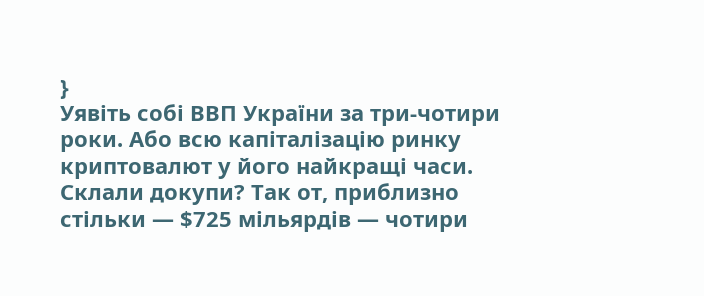}
Уявіть собі ВВП України за три-чотири роки. Або всю капіталізацію ринку криптовалют у його найкращі часи. Склали докупи? Так от, приблизно стільки — $725 мільярдів — чотири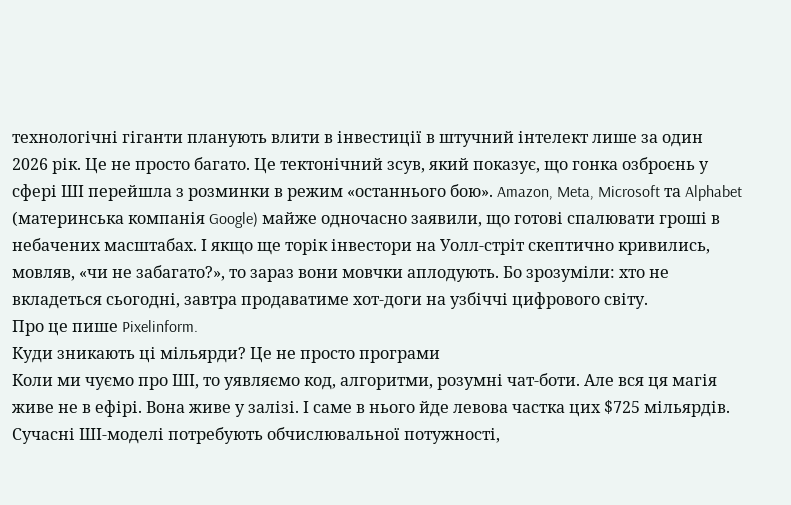технологічні гіганти планують влити в інвестиції в штучний інтелект лише за один 2026 рік. Це не просто багато. Це тектонічний зсув, який показує, що гонка озброєнь у сфері ШІ перейшла з розминки в режим «останнього бою». Amazon, Meta, Microsoft та Alphabet (материнська компанія Google) майже одночасно заявили, що готові спалювати гроші в небачених масштабах. І якщо ще торік інвестори на Уолл-стріт скептично кривились, мовляв, «чи не забагато?», то зараз вони мовчки аплодують. Бо зрозуміли: хто не вкладеться сьогодні, завтра продаватиме хот-доги на узбіччі цифрового світу.
Про це пише Pixelinform.
Куди зникають ці мільярди? Це не просто програми
Коли ми чуємо про ШІ, то уявляємо код, алгоритми, розумні чат-боти. Але вся ця магія живе не в ефірі. Вона живе у залізі. І саме в нього йде левова частка цих $725 мільярдів. Сучасні ШІ-моделі потребують обчислювальної потужності,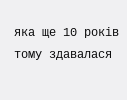яка ще 10 років тому здавалася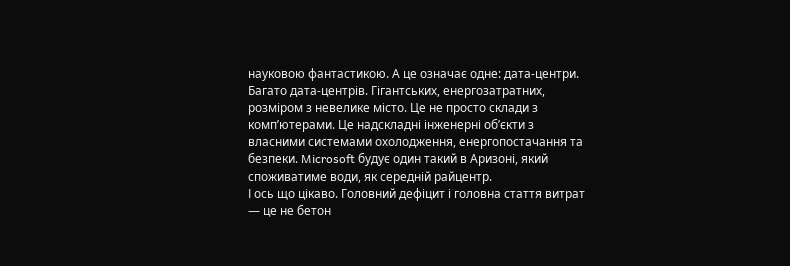науковою фантастикою. А це означає одне: дата-центри. Багато дата-центрів. Гігантських, енергозатратних, розміром з невелике місто. Це не просто склади з комп’ютерами. Це надскладні інженерні об’єкти з власними системами охолодження, енергопостачання та безпеки. Microsoft будує один такий в Аризоні, який споживатиме води, як середній райцентр.
І ось що цікаво. Головний дефіцит і головна стаття витрат — це не бетон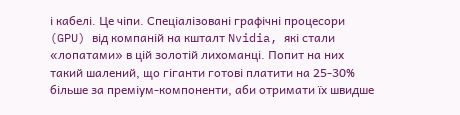і кабелі. Це чіпи. Спеціалізовані графічні процесори (GPU) від компаній на кшталт Nvidia, які стали «лопатами» в цій золотій лихоманці. Попит на них такий шалений, що гіганти готові платити на 25-30% більше за преміум-компоненти, аби отримати їх швидше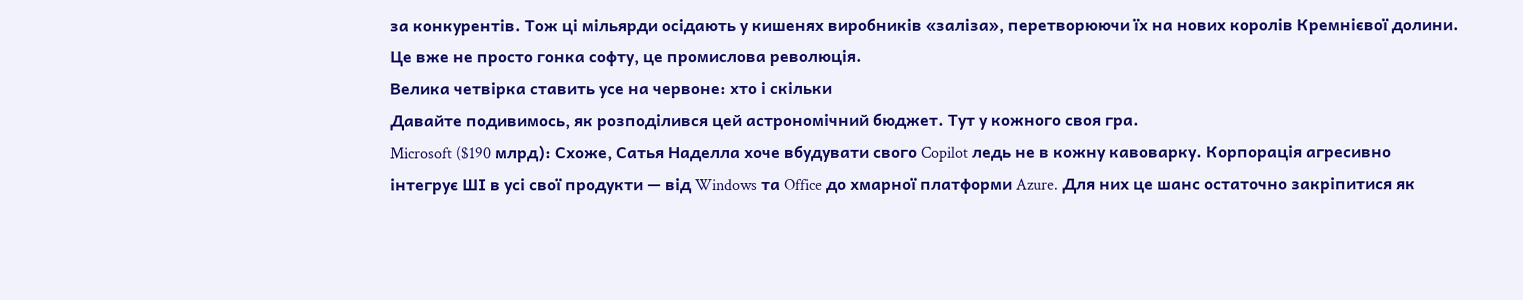за конкурентів. Тож ці мільярди осідають у кишенях виробників «заліза», перетворюючи їх на нових королів Кремнієвої долини. Це вже не просто гонка софту, це промислова революція.
Велика четвірка ставить усе на червоне: хто і скільки
Давайте подивимось, як розподілився цей астрономічний бюджет. Тут у кожного своя гра.
Microsoft ($190 млрд): Схоже, Сатья Наделла хоче вбудувати свого Copilot ледь не в кожну кавоварку. Корпорація агресивно інтегрує ШІ в усі свої продукти — від Windows та Office до хмарної платформи Azure. Для них це шанс остаточно закріпитися як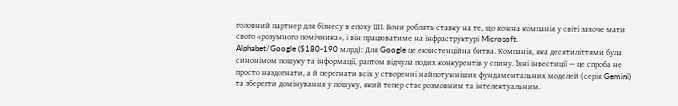головний партнер для бізнесу в епоху ШІ. Вони роблять ставку на те, що кожна компанія у світі захоче мати свого «розумного помічника», і він працюватиме на інфраструктурі Microsoft.
Alphabet/Google ($180-190 млрд): Для Google це екзистенційна битва. Компанія, яка десятиліттями була синонімом пошуку та інформації, раптом відчула подих конкурентів у спину. Їхні інвестиції — це спроба не просто наздогнати, а й перегнати всіх у створенні найпотужніших фундаментальних моделей (серія Gemini) та зберегти домінування у пошуку, який тепер стає розмовним та інтелектуальним.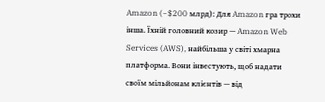Amazon (~$200 млрд): Для Amazon гра трохи інша. Їхній головний козир — Amazon Web Services (AWS), найбільша у світі хмарна платформа. Вони інвестують, щоб надати своїм мільйонам клієнтів — від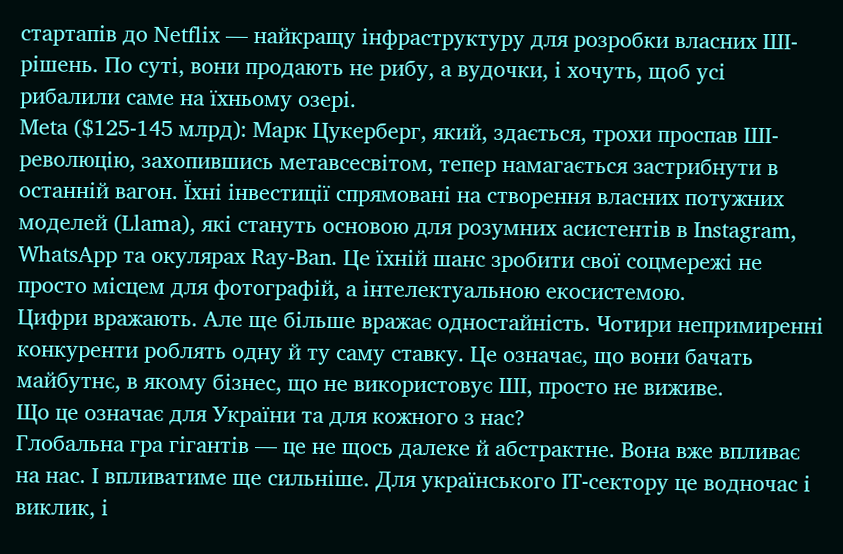стартапів до Netflix — найкращу інфраструктуру для розробки власних ШІ-рішень. По суті, вони продають не рибу, а вудочки, і хочуть, щоб усі рибалили саме на їхньому озері.
Meta ($125-145 млрд): Марк Цукерберг, який, здається, трохи проспав ШІ-революцію, захопившись метавсесвітом, тепер намагається застрибнути в останній вагон. Їхні інвестиції спрямовані на створення власних потужних моделей (Llama), які стануть основою для розумних асистентів в Instagram, WhatsApp та окулярах Ray-Ban. Це їхній шанс зробити свої соцмережі не просто місцем для фотографій, а інтелектуальною екосистемою.
Цифри вражають. Але ще більше вражає одностайність. Чотири непримиренні конкуренти роблять одну й ту саму ставку. Це означає, що вони бачать майбутнє, в якому бізнес, що не використовує ШІ, просто не виживе.
Що це означає для України та для кожного з нас?
Глобальна гра гігантів — це не щось далеке й абстрактне. Вона вже впливає на нас. І впливатиме ще сильніше. Для українського IT-сектору це водночас і виклик, і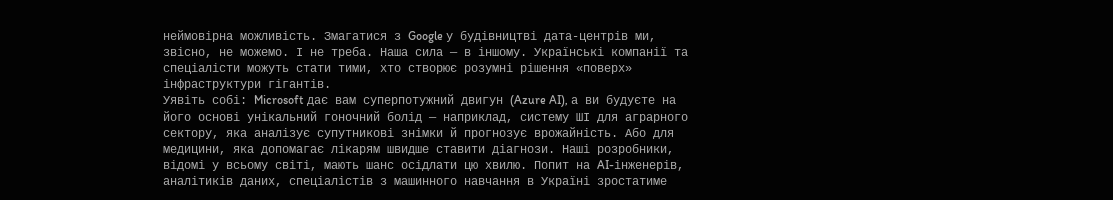неймовірна можливість. Змагатися з Google у будівництві дата-центрів ми, звісно, не можемо. І не треба. Наша сила — в іншому. Українські компанії та спеціалісти можуть стати тими, хто створює розумні рішення «поверх» інфраструктури гігантів.
Уявіть собі: Microsoft дає вам суперпотужний двигун (Azure AI), а ви будуєте на його основі унікальний гоночний болід — наприклад, систему ШІ для аграрного сектору, яка аналізує супутникові знімки й прогнозує врожайність. Або для медицини, яка допомагає лікарям швидше ставити діагнози. Наші розробники, відомі у всьому світі, мають шанс осідлати цю хвилю. Попит на AI-інженерів, аналітиків даних, спеціалістів з машинного навчання в Україні зростатиме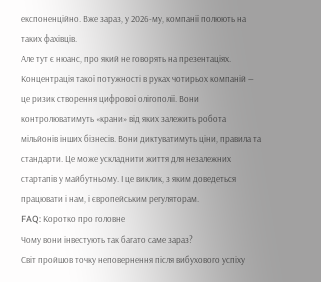експоненційно. Вже зараз, у 2026-му, компанії полюють на таких фахівців.
Але тут є нюанс, про який не говорять на презентаціях. Концентрація такої потужності в руках чотирьох компаній — це ризик створення цифрової олігополії. Вони контролюватимуть «крани» від яких залежить робота мільйонів інших бізнесів. Вони диктуватимуть ціни, правила та стандарти. Це може ускладнити життя для незалежних стартапів у майбутньому. І це виклик, з яким доведеться працювати і нам, і європейським регуляторам.
FAQ: Коротко про головне
Чому вони інвестують так багато саме зараз?
Світ пройшов точку неповернення після вибухового успіху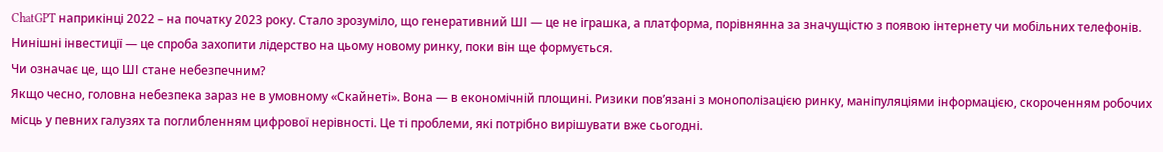ChatGPT наприкінці 2022 – на початку 2023 року. Стало зрозуміло, що генеративний ШІ — це не іграшка, а платформа, порівнянна за значущістю з появою інтернету чи мобільних телефонів. Нинішні інвестиції — це спроба захопити лідерство на цьому новому ринку, поки він ще формується.
Чи означає це, що ШІ стане небезпечним?
Якщо чесно, головна небезпека зараз не в умовному «Скайнеті». Вона — в економічній площині. Ризики пов’язані з монополізацією ринку, маніпуляціями інформацією, скороченням робочих місць у певних галузях та поглибленням цифрової нерівності. Це ті проблеми, які потрібно вирішувати вже сьогодні.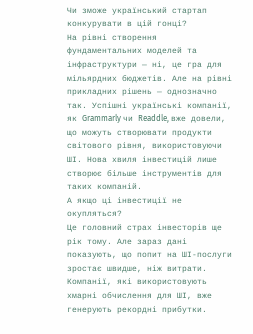Чи зможе український стартап конкурувати в цій гонці?
На рівні створення фундаментальних моделей та інфраструктури — ні, це гра для мільярдних бюджетів. Але на рівні прикладних рішень — однозначно так. Успішні українські компанії, як Grammarly чи Readdle, вже довели, що можуть створювати продукти світового рівня, використовуючи ШІ. Нова хвиля інвестицій лише створює більше інструментів для таких компаній.
А якщо ці інвестиції не окупляться?
Це головний страх інвесторів ще рік тому. Але зараз дані показують, що попит на ШІ-послуги зростає швидше, ніж витрати. Компанії, які використовують хмарні обчислення для ШІ, вже генерують рекордні прибутки.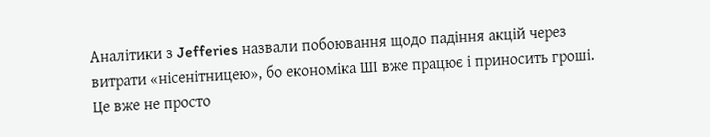Аналітики з Jefferies назвали побоювання щодо падіння акцій через витрати «нісенітницею», бо економіка ШІ вже працює і приносить гроші.
Це вже не просто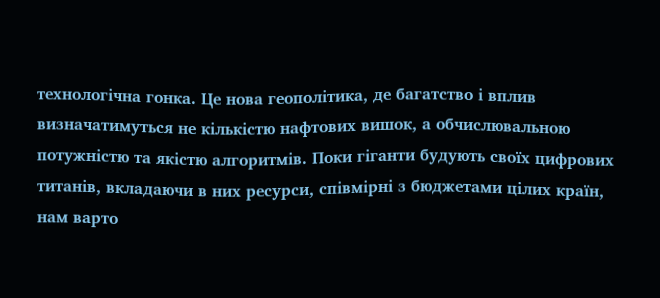технологічна гонка. Це нова геополітика, де багатство і вплив визначатимуться не кількістю нафтових вишок, а обчислювальною потужністю та якістю алгоритмів. Поки гіганти будують своїх цифрових титанів, вкладаючи в них ресурси, співмірні з бюджетами цілих країн, нам варто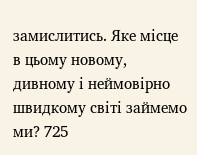замислитись. Яке місце в цьому новому, дивному і неймовірно швидкому світі займемо ми? 725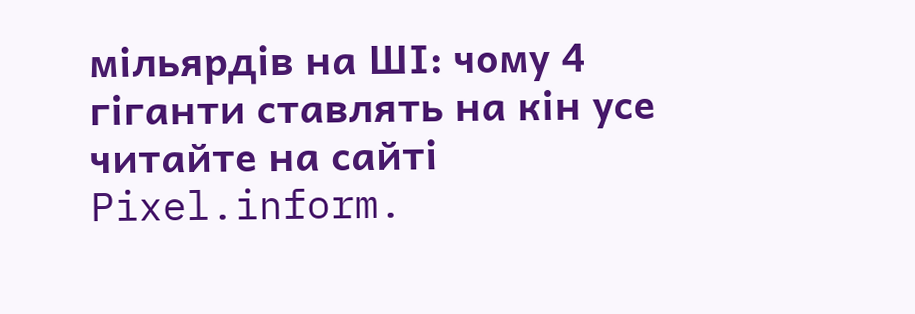мільярдів на ШІ: чому 4 гіганти ставлять на кін усе читайте на сайті Pixel.inform.